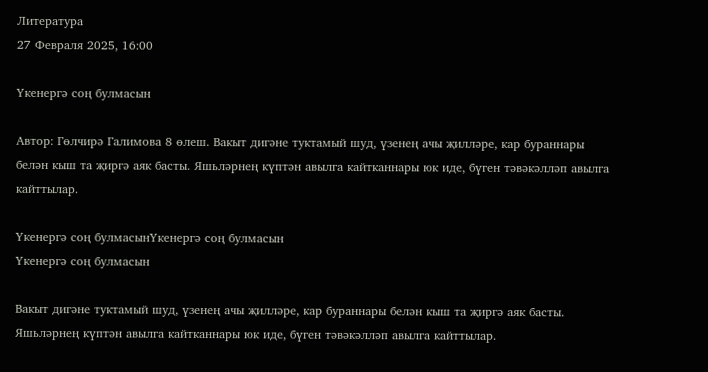Литература
27 Февраля 2025, 16:00

Үкенергә соң булмасын

Автор: Гөлчирә Галимова 8 өлеш. Вакыт дигәне туктамый шуд, үзенең ачы җилләре, кар бураннары белән кыш та җиргә аяк басты. Яшьләрнең күптән авылга кайтканнары юк иде, бүген тәвәкәлләп авылга кайттылар.

Үкенергә соң булмасынҮкенергә соң булмасын
Үкенергә соң булмасын

Вакыт дигәне туктамый шуд, үзенең ачы җилләре, кар бураннары белән кыш та җиргә аяк басты. Яшьләрнең күптән авылга кайтканнары юк иде, бүген тәвәкәлләп авылга кайттылар.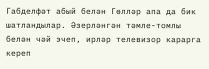Габделфәт абый белән Гөлләр апа да бик шатландылар. Әзерләнгән тәмле-томлы белән чәй эчеп, ирләр телевизор карарга кереп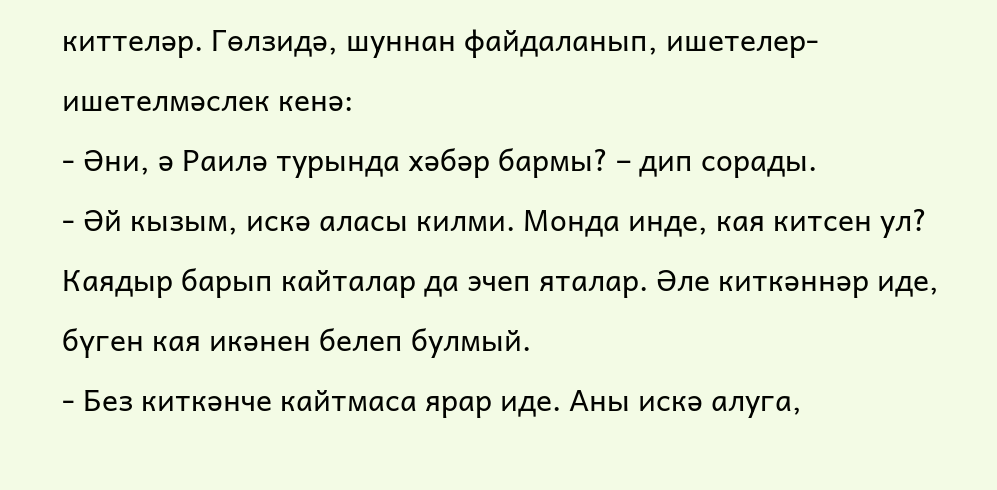киттеләр. Гөлзидә, шуннан файдаланып, ишетелер-ишетелмәслек кенә:
- Әни, ә Раилә турында хәбәр бармы? – дип сорады.
- Әй кызым, искә аласы килми. Монда инде, кая китсен ул? Каядыр барып кайталар да эчеп яталар. Әле киткәннәр иде, бүген кая икәнен белеп булмый.
- Без киткәнче кайтмаса ярар иде. Аны искә алуга,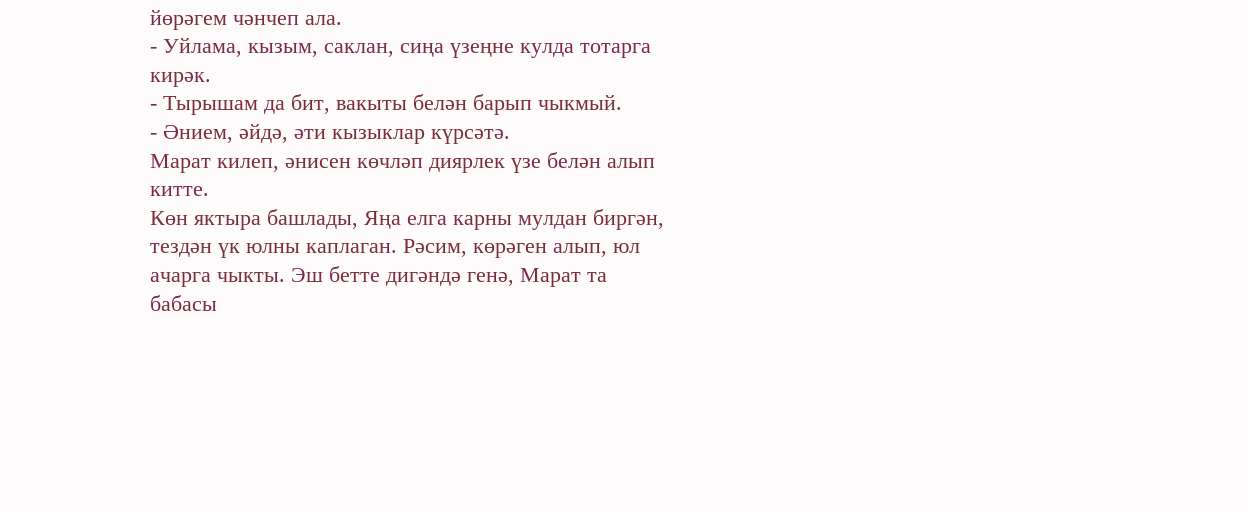йөрәгем чәнчеп ала.
- Уйлама, кызым, саклан, сиңа үзеңне кулда тотарга кирәк.
- Тырышам да бит, вакыты белән барып чыкмый.
- Әнием, әйдә, әти кызыклар күрсәтә.
Марат килеп, әнисен көчләп диярлек үзе белән алып китте.
Көн яктыра башлады, Яңа елга карны мулдан биргән, тездән үк юлны каплаган. Рәсим, көрәген алып, юл ачарга чыкты. Эш бетте дигәндә генә, Марат та бабасы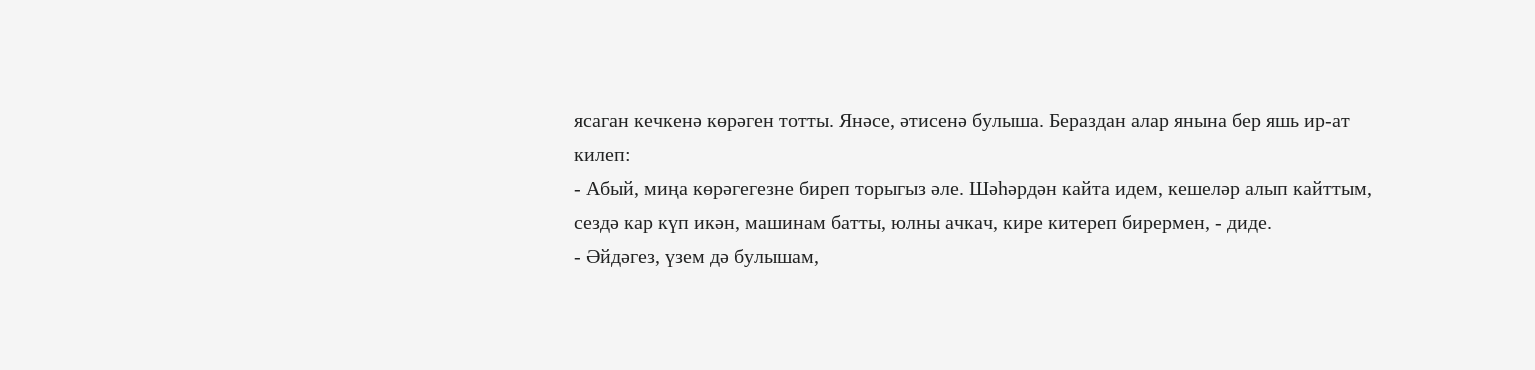ясаган кечкенә көрәген тотты. Янәсе, әтисенә булыша. Бераздан алар янына бер яшь ир-ат килеп:
- Абый, миңа көрәгегезне биреп торыгыз әле. Шәһәрдән кайта идем, кешеләр алып кайттым, сездә кар күп икән, машинам батты, юлны ачкач, кире китереп бирермен, - диде.
- Әйдәгез, үзем дә булышам,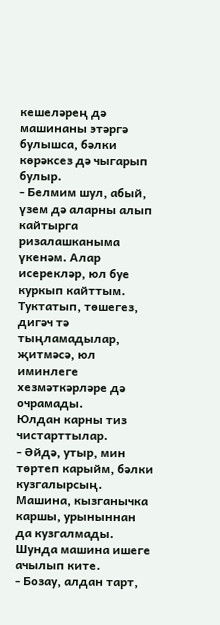кешеләрең дә машинаны этәргә булышса, бәлки көрәксез дә чыгарып булыр.
- Белмим шул, абый, үзем дә аларны алып кайтырга ризалашканыма үкенәм. Алар исерекләр, юл буе куркып кайттым. Туктатып, төшегез, дигәч тә тыңламадылар, җитмәсә, юл иминлеге хезмәткәрләре дә очрамады.
Юлдан карны тиз чистарттылар.
- Әйдә, утыр, мин төртеп карыйм, бәлки кузгалырсың.
Машина, кызганычка каршы, урыныннан да кузгалмады. Шунда машина ишеге ачылып ките.
- Бозау, алдан тарт,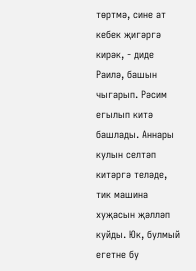төртмә, сине ат кебек җигәргә кирәк, - диде Раилә, башын чыгарып. Рәсим егылып китә башлады. Аннары кулын селтәп китәргә теләде, тик машина хуҗасын җәлләп куйды. Юк, булмый егетне бу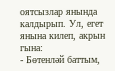оятсызлар янында калдырып. Ул, егет янына килеп, акрын гына:
- Бөтенләй баттым,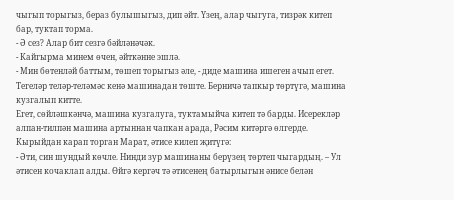чыгып торыгыз, бераз булышыгыз, дип әйт. Үзең, алар чыгуга, тизрәк китеп бар, туктап торма.
- Ә сез? Алар бит сезгә бәйләнәчәк.
- Кайгырма минем өчен, әйткәнне эшлә.
- Мин бөтенләй баттым, төшеп торыгыз әле, - диде машина ишеген ачып егет. Тегеләр теләр-теләмәс кенә машинадан төште. Берничә тапкыр төртүгә, машина кузгалып китте.
Егет, сөйләшкәнчә, машина кузгалуга, туктамыйча китеп тә барды. Исерекләр алпан-тилпән машина артыннан чапкан арада, Рәсим китәргә өлгерде.
Кырыйдан карап торган Марат, әтисе килеп җитүгә:
- Әти, син шундый көчле. Нинди зур машинаны берүзең төртеп чыгардың. – Ул әтисен кочаклап алды. Өйгә кергәч тә әтисенең батырлыгын әнисе белән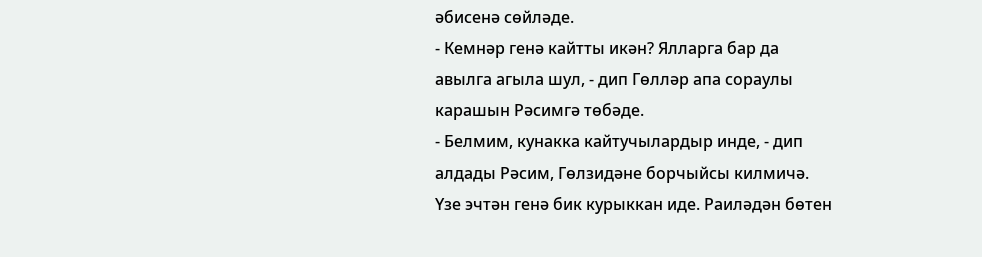әбисенә сөйләде.
- Кемнәр генә кайтты икән? Ялларга бар да авылга агыла шул, - дип Гөлләр апа сораулы карашын Рәсимгә төбәде.
- Белмим, кунакка кайтучылардыр инде, - дип алдады Рәсим, Гөлзидәне борчыйсы килмичә. Үзе эчтән генә бик курыккан иде. Раиләдән бөтен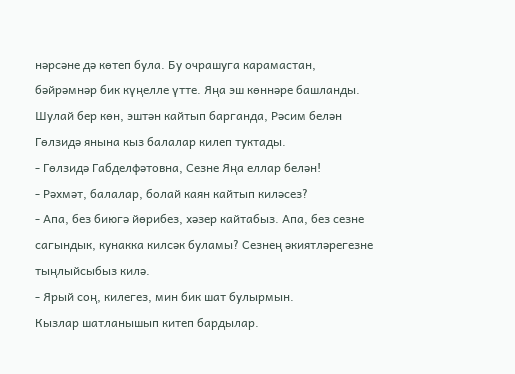нәрсәне дә көтеп була. Бу очрашуга карамастан, бәйрәмнәр бик күңелле үтте. Яңа эш көннәре башланды. Шулай бер көн, эштән кайтып барганда, Рәсим белән Гөлзидә янына кыз балалар килеп туктады.
- Гөлзидә Габделфәтовна, Сезне Яңа еллар белән!
- Рәхмәт, балалар, болай каян кайтып киләсез?
- Апа, без биюгә йөрибез, хәзер кайтабыз. Апа, без сезне сагындык, кунакка килсәк буламы? Сезнең әкиятләрегезне тыңлыйсыбыз килә.
- Ярый соң, килегез, мин бик шат булырмын.
Кызлар шатланышып китеп бардылар.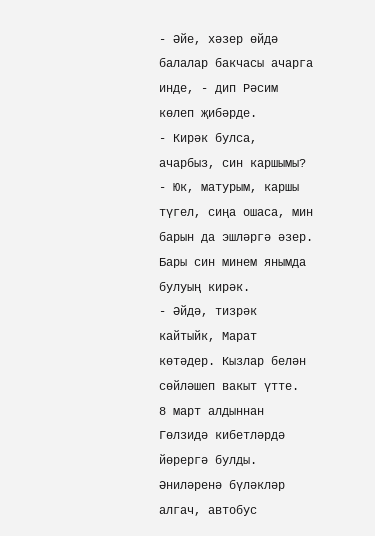- Әйе, хәзер өйдә балалар бакчасы ачарга инде, - дип Рәсим көлеп җибәрде.
- Кирәк булса, ачарбыз, син каршымы?
- Юк, матурым, каршы түгел, сиңа ошаса, мин барын да эшләргә әзер. Бары син минем янымда булуың кирәк.
- Әйдә, тизрәк кайтыйк, Марат көтәдер. Кызлар белән сөйләшеп вакыт үтте.
8 март алдыннан Гөлзидә кибетләрдә йөрергә булды. Әниләренә бүләкләр алгач, автобус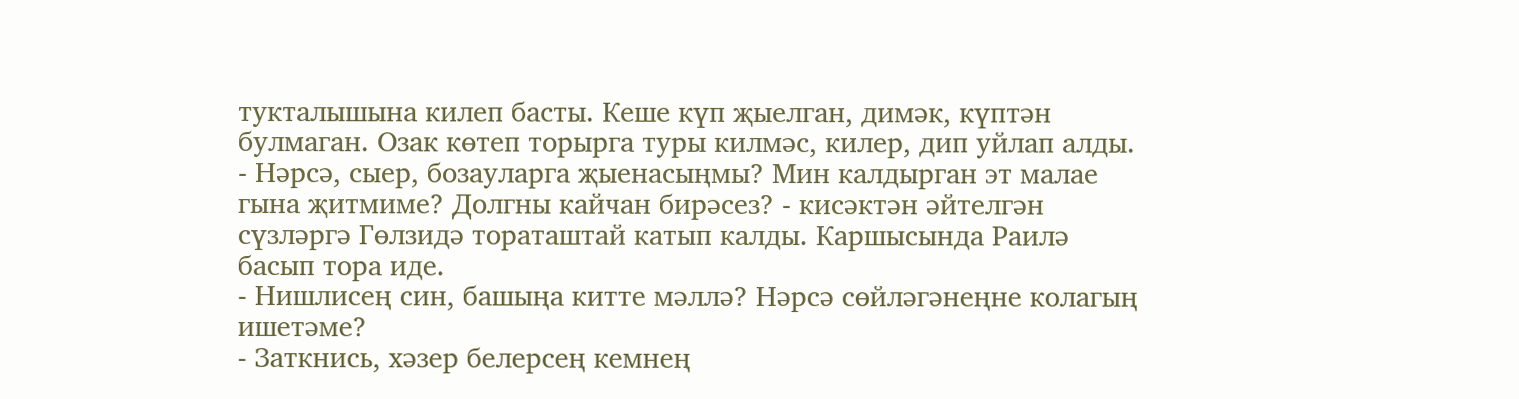тукталышына килеп басты. Кеше күп җыелган, димәк, күптән булмаган. Озак көтеп торырга туры килмәс, килер, дип уйлап алды.
- Нәрсә, сыер, бозауларга җыенасыңмы? Мин калдырган эт малае гына җитмиме? Долгны кайчан бирәсез? - кисәктән әйтелгән сүзләргә Гөлзидә тораташтай катып калды. Каршысында Раилә басып тора иде.
- Нишлисең син, башыңа китте мәллә? Нәрсә сөйләгәнеңне колагың ишетәме?
- Заткнись, хәзер белерсең кемнең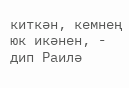киткән, кемнең юк икәнен, - дип Раилә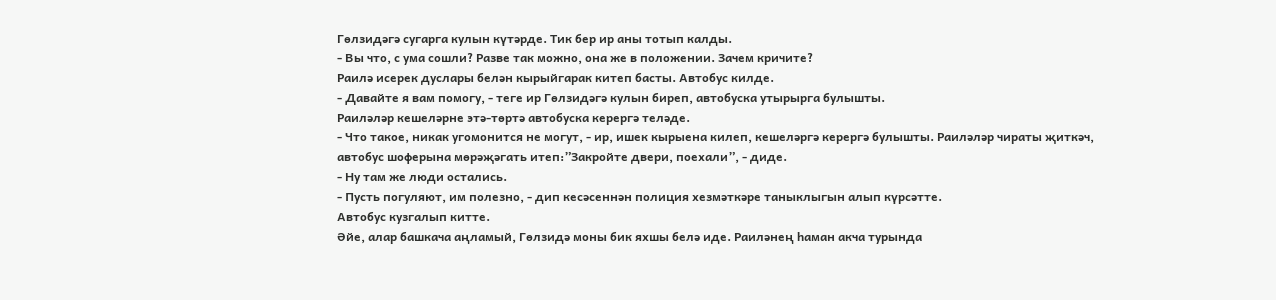Гөлзидәгә сугарга кулын күтәрде. Тик бер ир аны тотып калды.
- Вы что, с ума сошли? Разве так можно, она же в положении. Зачем кричите?
Раилә исерек дуслары белән кырыйгарак китеп басты. Автобус килде.
- Давайте я вам помогу, - теге ир Гөлзидәгә кулын биреп, автобуска утырырга булышты.
Раиләләр кешеләрне этә-төртә автобуска керергә теләде.
- Что такое, никак угомонится не могут, - ир, ишек кырыена килеп, кешеләргә керергә булышты. Раиләләр чираты җиткәч, автобус шоферына мөрәҗәгать итеп:”Закройте двери, поехали”, - диде.
- Ну там же люди остались.
- Пусть погуляют, им полезно, - дип кесәсеннән полиция хезмәткәре таныклыгын алып күрсәтте.
Автобус кузгалып китте.
Әйе, алар башкача аңламый, Гөлзидә моны бик яхшы белә иде. Раиләнең һаман акча турында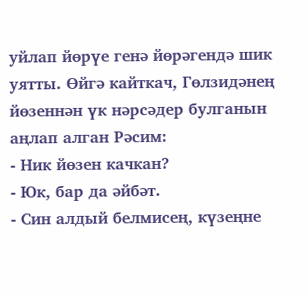уйлап йөрүе генә йөрәгендә шик уятты. Өйгә кайткач, Гөлзидәнең йөзеннән үк нәрсәдер булганын аңлап алган Рәсим:
- Ник йөзен качкан?
- Юк, бар да әйбәт.
- Син алдый белмисең, күзеңне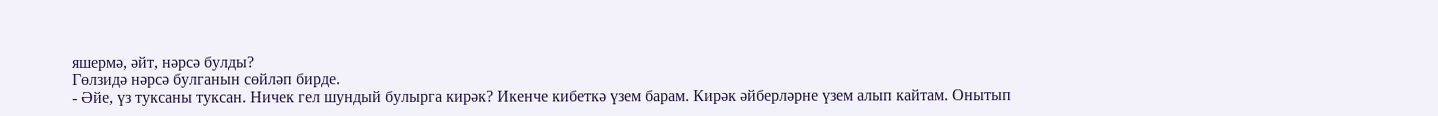яшермә, әйт, нәрсә булды?
Гөлзидә нәрсә булганын сөйләп бирде.
- Әйе, үз туксаны туксан. Ничек гел шундый булырга кирәк? Икенче кибеткә үзем барам. Кирәк әйберләрне үзем алып кайтам. Онытып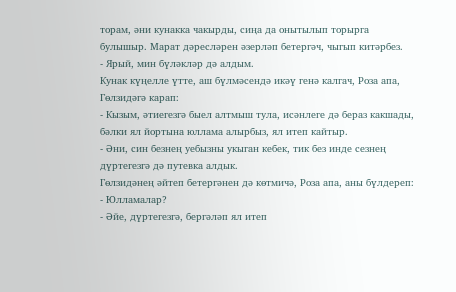торам, әни кунакка чакырды, сиңа да онытылып торырга булышыр. Марат дәресләрен әзерләп бетергәч, чыгып китәрбез.
- Ярый, мин бүләкләр дә алдым.
Кунак күңелле үтте, аш бүлмәсендә икәү генә калгач, Роза апа, Гөлзидәгә карап:
- Кызым, әтиегезгә быел алтмыш тула, исәнлеге дә бераз какшады, бәлки ял йортына юллама алырбыз, ял итеп кайтыр.
- Әни, син безнең уебызны укыган кебек, тик без инде сезнең дүртегезгә дә путевка алдык.
Гөлзидәнең әйтеп бетергәнен дә көтмичә, Роза апа, аны бүлдереп:
- Юлламалар?
- Әйе, дүртегезгә, бергәләп ял итеп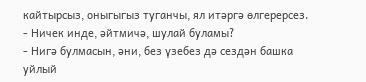кайтырсыз, оныгыгыз туганчы, ял итәргә өлгерерсез.
- Ничек инде, әйтмичә, шулай буламы?
- Нигә булмасын, әни, без үзебез дә сездән башка уйлый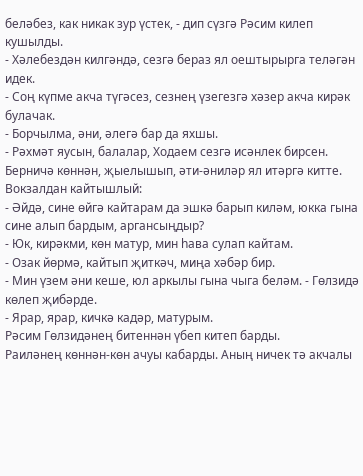беләбез, как никак зур үстек, - дип сүзгә Рәсим килеп кушылды.
- Хәлебездән килгәндә, сезгә бераз ял оештырырга теләгән идек.
- Соң күпме акча түгәсез, сезнең үзегезгә хәзер акча кирәк булачак.
- Борчылма, әни, әлегә бар да яхшы.
- Рәхмәт яусын, балалар, Ходаем сезгә исәнлек бирсен.
Берничә көннән, җыелышып, әти-әниләр ял итәргә китте. Вокзалдан кайтышлый:
- Әйдә, сине өйгә кайтарам да эшкә барып киләм, юкка гына сине алып бардым, аргансыңдыр?
- Юк, кирәкми, көн матур, мин һава сулап кайтам.
- Озак йөрмә, кайтып җиткәч, миңа хәбәр бир.
- Мин үзем әни кеше, юл аркылы гына чыга беләм. - Гөлзидә көлеп җибәрде.
- Ярар, ярар, кичкә кадәр, матурым.
Рәсим Гөлзидәнең битеннән үбеп китеп барды.
Раиләнең көннән-көн ачуы кабарды. Аның ничек тә акчалы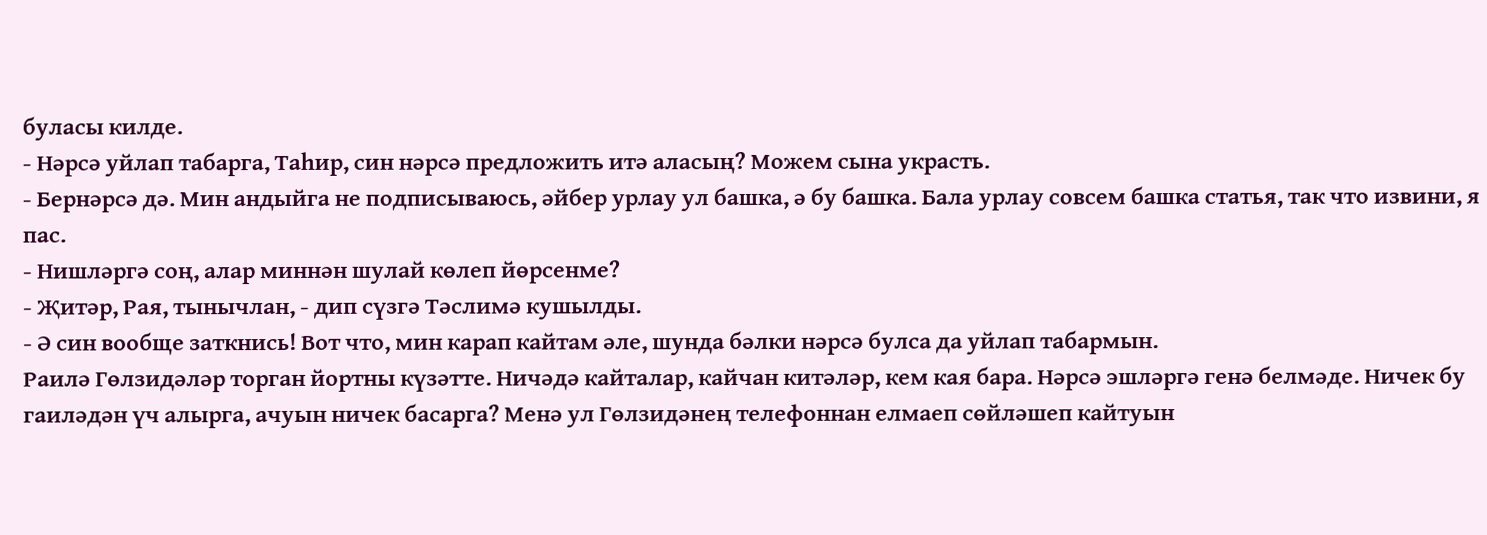буласы килде.
- Нәрсә уйлап табарга, Таһир, син нәрсә предложить итә аласың? Можем сына украсть.
- Бернәрсә дә. Мин андыйга не подписываюсь, әйбер урлау ул башка, ә бу башка. Бала урлау совсем башка статья, так что извини, я пас.
- Нишләргә соң, алар миннән шулай көлеп йөрсенме?
- Җитәр, Рая, тынычлан, - дип сүзгә Тәслимә кушылды.
- Ә син вообще заткнись! Вот что, мин карап кайтам әле, шунда бәлки нәрсә булса да уйлап табармын.
Раилә Гөлзидәләр торган йортны күзәтте. Ничәдә кайталар, кайчан китәләр, кем кая бара. Нәрсә эшләргә генә белмәде. Ничек бу гаиләдән үч алырга, ачуын ничек басарга? Менә ул Гөлзидәнең телефоннан елмаеп сөйләшеп кайтуын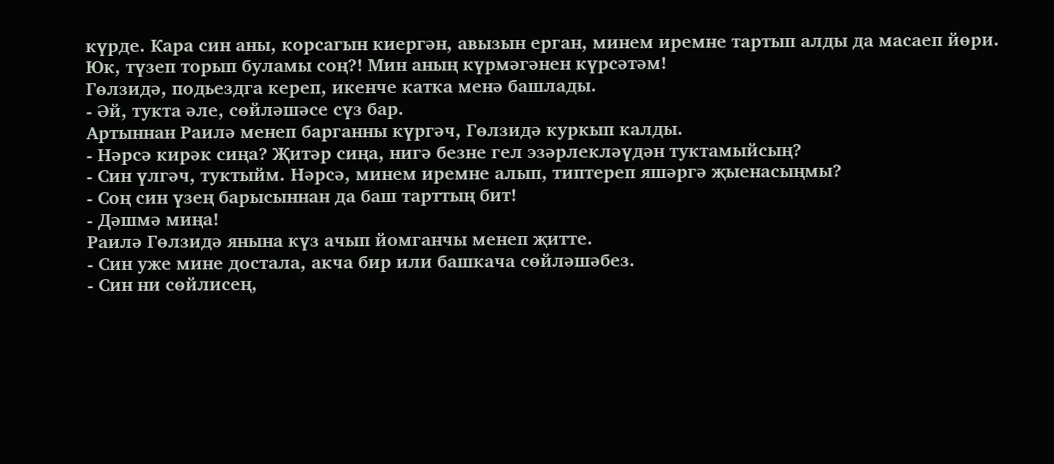күрде. Кара син аны, корсагын киергән, авызын ерган, минем иремне тартып алды да масаеп йөри. Юк, түзеп торып буламы соң?! Мин аның күрмәгәнен күрсәтәм!
Гөлзидә, подьездга кереп, икенче катка менә башлады.
- Әй, тукта әле, сөйләшәсе сүз бар.
Артыннан Раилә менеп барганны күргәч, Гөлзидә куркып калды.
- Нәрсә кирәк сиңа? Җитәр сиңа, нигә безне гел эзәрлекләүдән туктамыйсың?
- Син үлгәч, туктыйм. Нәрсә, минем иремне алып, типтереп яшәргә җыенасыңмы?
- Соң син үзең барысыннан да баш тарттың бит!
- Дәшмә миңа!
Раилә Гөлзидә янына күз ачып йомганчы менеп җитте.
- Син уже мине достала, акча бир или башкача сөйләшәбез.
- Син ни сөйлисең,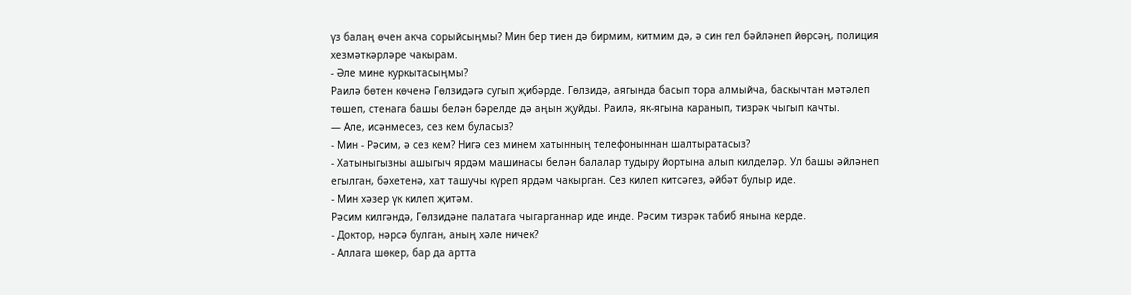үз балаң өчен акча сорыйсыңмы? Мин бер тиен дә бирмим, китмим дә, ә син гел бәйләнеп йөрсәң, полиция хезмәткәрләре чакырам.
- Әле мине куркытасыңмы?
Раилә бөтен көченә Гөлзидәгә сугып җибәрде. Гөлзидә, аягында басып тора алмыйча, баскычтан мәтәлеп төшеп, стенага башы белән бәрелде дә аңын җуйды. Раилә, як-ягына каранып, тизрәк чыгып качты.
— Але, исәнмесез, сез кем буласыз?
- Мин - Рәсим, ә сез кем? Нигә сез минем хатынның телефоныннан шалтыратасыз?
- Хатыныгызны ашыгыч ярдәм машинасы белән балалар тудыру йортына алып килделәр. Ул башы әйләнеп егылган, бәхетенә, хат ташучы күреп ярдәм чакырган. Сез килеп китсәгез, әйбәт булыр иде.
- Мин хәзер үк килеп җитәм.
Рәсим килгәндә, Гөлзидәне палатага чыгарганнар иде инде. Рәсим тизрәк табиб янына керде.
- Доктор, нәрсә булган, аның хәле ничек?
- Аллага шөкер, бар да артта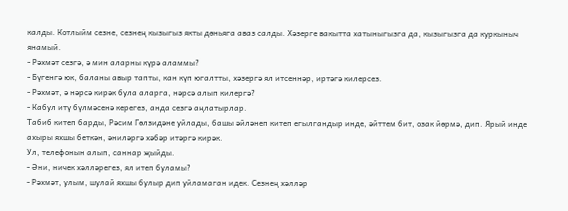калды. Котлыйм сезне, сезнең кызыгыз якты дөньяга аваз салды. Хәзерге вакытта хатыныгызга да, кызыгызга да куркыныч янамый.
- Рәхмәт сезгә, ә мин аларны күрә аламмы?
- Бүгенгә юк, баланы авыр тапты, кан күп югалтты, хәзергә ял итсеннәр, иртәгә килерсез.
- Рәхмәт, ә нәрсә кирәк була аларга, нәрсә алып килергә?
- Кабул итү бүлмәсенә керегез, анда сезгә аңлатырлар.
Табиб китеп барды, Рәсим Гөлзидәне уйлады, башы әйләнеп китеп егылгандыр инде, әйттем бит, озак йөрмә, дип. Ярый инде ахыры яхшы беткән, әниләргә хәбәр итәргә кирәк.
Ул, телефонын алып, саннар җыйды.
- Әни, ничек хәлләрегез, ял итеп буламы?
- Рәхмәт, улым, шулай яхшы булыр дип уйламаган идек. Сезнең хәлләр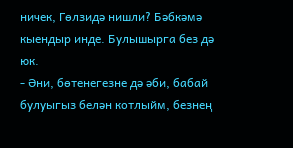ничек, Гөлзидә нишли? Бәбкәмә кыендыр инде. Булышырга без дә юк.
- Әни, бөтенегезне дә әби, бабай булуыгыз белән котлыйм, безнең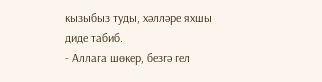кызыбыз туды, хәлләре яхшы диде табиб.
- Аллага шөкер, безгә гел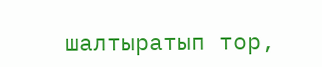шалтыратып тор,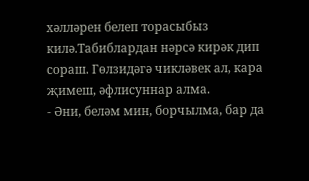хәлләрен белеп торасыбыз килә.Табиблардан нәрсә кирәк дип сораш. Гөлзидәгә чикләвек ал, кара җимеш, әфлисуннар алма.
- Әни, беләм мин, борчылма, бар да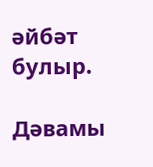әйбәт булыр.

Дәвамы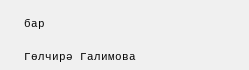бар

Гөлчирә Галимова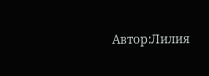Автор:Лилия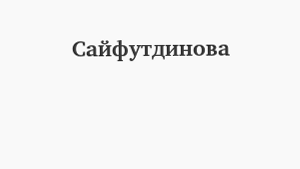Сайфутдинова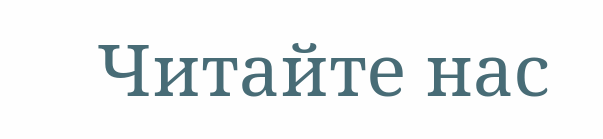Читайте нас